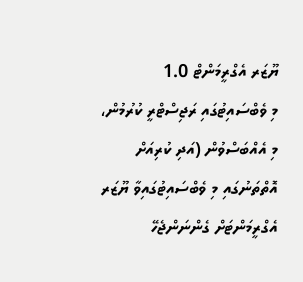ޔޫޒަރ އެގްރީމަންޓް 1.0
މި ވެބްސައިޓުގައި ރަޖިސްޓްރީ ކުރުމުން، މި އެއްބަސްވުން (އަދި ކުރިއަށް އޮތްތަނުގައި މި ވެބްސައިޓުގައިވާ ޔޫޒަރ އެގްރީމަންޓަށް ގެންނަންޖެހޭ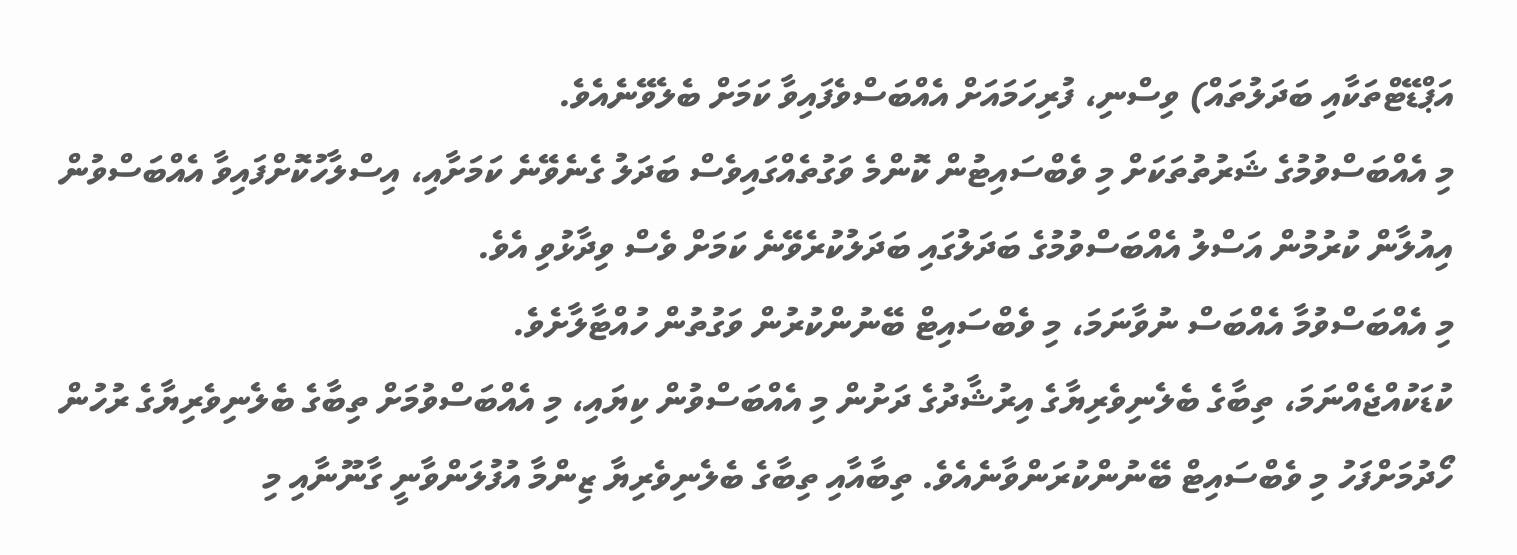އަޕްޑޭޓްތަކާއި ބަދަލުތައް) ވިސްނި، ފުރިހަމައަށް އެއްބަސްވެފައިވާ ކަމަށް ބެލެވޭނެއެވެ.
މި އެއްބަސްވުމުގެ ޝަރުތުތަކަށް މި ވެބްސައިޓުން ކޮންމެ ވަގުތެއްގައިވެސް ބަދަލު ގެނެވޭނެ ކަމަށާއި، އިސްލާހުކޮށްފައިވާ އެއްބަސްވުން އިއުލާން ކުރުމުން އަސްލު އެއްބަސްވުމުގެ ބަދަލުގައި ބަދަލުކުރެވޭނެ ކަމަށް ވެސް ވިދާޅުވި އެވެ.
މި އެއްބަސްވުމާ އެއްބަސް ނުވާނަމަ، މި ވެބްސައިޓް ބޭނުންކުރުން ވަގުތުން ހުއްޓާލާށެވެ.
ކުޑަކުއްޖެއްނަމަ، ތިބާގެ ބެލެނިވެރިޔާގެ އިރުޝާދުގެ ދަށުން މި އެއްބަސްވުން ކިޔައި، މި އެއްބަސްވުމަށް ތިބާގެ ބެލެނިވެރިޔާގެ ރުހުން ހޯދުމަށްފަހު މި ވެބްސައިޓް ބޭނުންކުރަންވާނެއެވެ. ތިބާއާއި ތިބާގެ ބެލެނިވެރިޔާ ޒިންމާ އުފުލަންވާނީ ގާނޫނާއި މި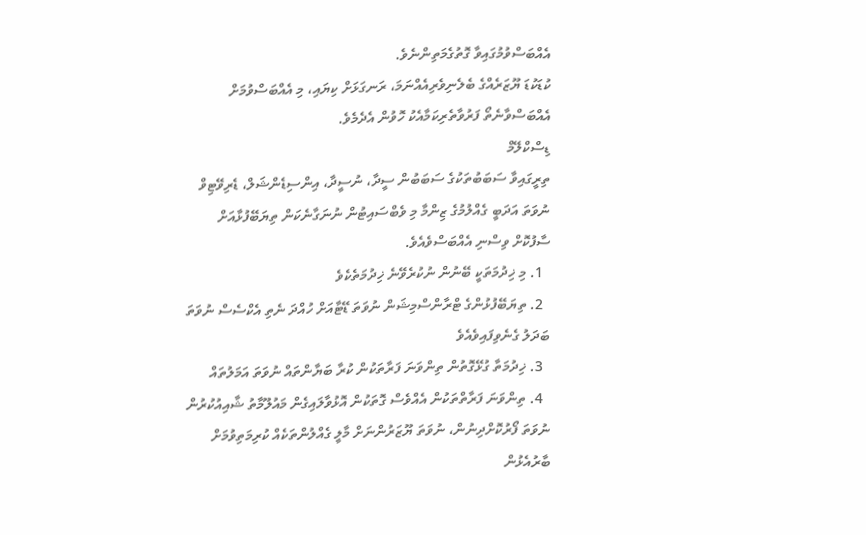އެއްބަސްވުމުގައިވާ ގޮތުގެމަތިންނެވެ.
ކުޑަކުޑަ ޔޫޒަރެއްގެ ބެލެނިވެރިއެއްނަމަ، ރަނގަޅަށް ކިޔައި، މި އެއްބަސްވުމަށް އެއްބަސްވާނެތޯ ފަރުވާތެރިކަމާއެކު ހޮވުން އެދެމެވެ.
ޑިސްކްލޭމް
ތިރީގައިވާ ސަބަބުތަކުގެ ސަބަބުން ސީދާ، ނުސީދާ، އިންސިޑެންޝަލް، ޑެރިވޭޓިވް ނުވަތަ އަދަބީ ގެއްލުމުގެ ޒިންމާ މި ވެބްސައިޓުން ނުނަގާނެކަން ތިޔަބޭފުޅާއަށް ސާފުކޮށް ވިސްނި އެއްބަސްވެއެވެ.
  1. މި ޚިދުމަތަކީ ބޭނުން ނުކުރެވޭނެ ޚިދުމަތެކެވެ
  2. ތިޔަބޭފުޅުންގެ ޓްރާންސްމިޝަން ނުވަތަ ޑޭޓާއަށް ހުއްދަ ނެތި އެކްސެސް ނުވަތަ ބަދަލު ގެނެވިފައިވެއެވެ
  3. ޚިދުމަތާ ގުޅޭގޮތުން ތިންވަނަ ފަރާތަކުން ކުރާ ބަޔާންތައް ނުވަތަ އަމަލުތައް
  4. ތިންވަނަ ފަރާތްތަކުން އެއްވެސް ގޮތަކުން އޮޅުވާލައިގެން މައުލޫމާތު ޝާއިއުކުރުން ނުވަތަ ފޯރުކޮށްދިނުން، ނުވަތަ ޔޫޒަރުންނަށް މާލީ ގެއްލުންތަކެއް ކުރިމަތިވުމަށް ބާރުއެޅުން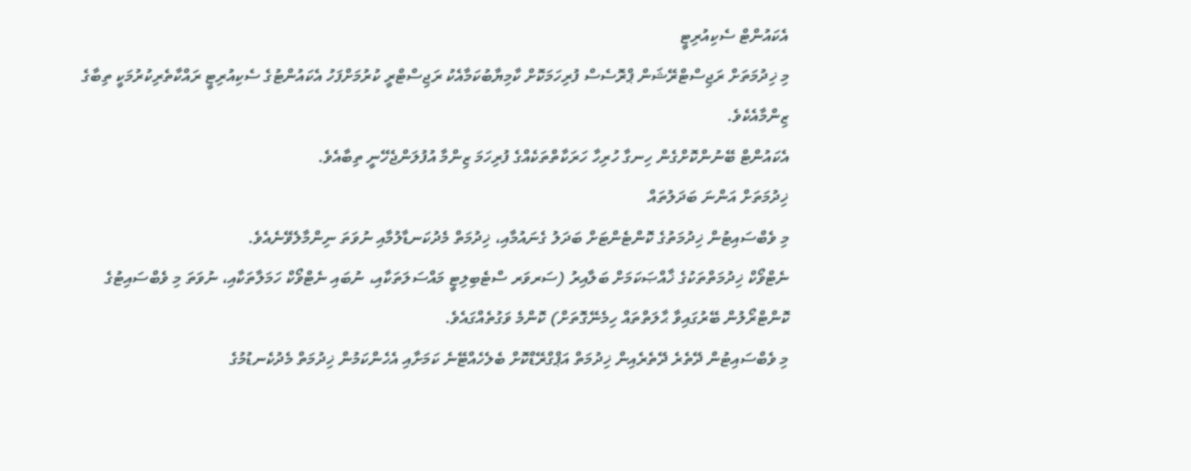އެކައުންޓް ސެކިއުރިޓީ
މި ޚިދުމަތަށް ރަޖިސްޓްރޭޝަން ޕްރޮސެސް ފުރިހަމަކޮށް ކާމިޔާބުކަމާއެކު ރަޖިސްޓްރީ ކުރުމަށްފަހު އެކައުންޓުގެ ސެކިއުރިޓީ ރައްކާތެރިކުރުމަކީ ތިބާގެ ޒިންމާއެކެވެ.
އެކައުންޓް ބޭނުންކޮށްގެން ހިނގާ ހުރިހާ ހަރަކާތްތަކެއްގެ ފުރިހަމަ ޒިންމާ އުފުލަންޖެހޭނީ ތިބާއެވެ.
ޚިދުމަތަށް އަންނަ ބަދަލުތައް
މި ވެބްސައިޓުން ޚިދުމަތުގެ ކޮންޓެންޓަށް ބަދަލު ގެނައުމާއި، ޚިދުމަތް މެދުކަނޑާލުމާއި ނުވަތަ ނިންމާލެވޭނެއެވެ.
ނެޓްވޯކް ޚިދުމަތްތަކުގެ ޚާއްޞަކަމަށް ބަލާއިރު (ސަރވަރ ސްޓެބިލިޓީ މައްސަލަތަކާއި، ނުބައި ނެޓްވޯކް ހަމަލާތަކާއި، ނުވަތަ މި ވެބްސައިޓުގެ ކޮންޓްރޯލުން ބޭރުގައިވާ ޙާލަތްތައް ހިމެނޭގޮތަށް) ކޮންމެ ވަގުތެއްގައެވެ.
މި ވެބްސައިޓުން ދޭތެރެ ދޭތެރެއިން ޚިދުމަތް އަޕްގްރޭޑްކޮށް ބެލެހެއްޓޭނެ ކަމަށާއި އެހެންކަމުން ޚިދުމަތް މެދުކެނޑުމުގެ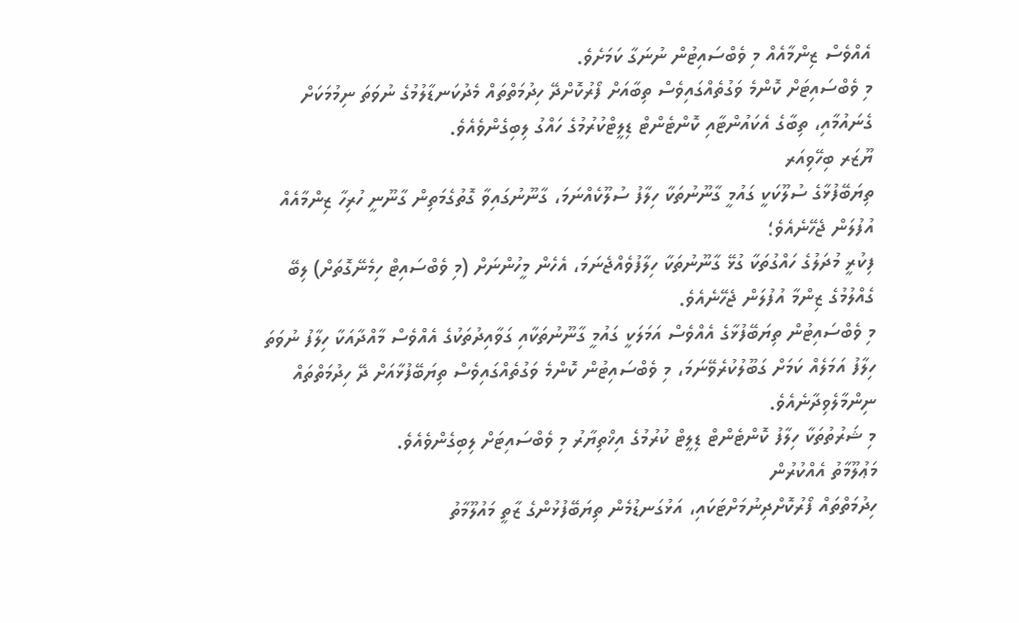އެއްވެސް ޒިންމާއެއް މި ވެބްސައިޓުން ނުނަގާ ކަމަށެވެ.
މި ވެބްސައިޓަށް ކޮންމެ ވަގުތެއްގައިވެސް ތިބާއަށް ފޯރުކޮށްދޭ ހިދުމަތްތައް މެދުކަނޑާލުމުގެ ނުވަތަ ނިމުމަކަށް ގެނައުމާއި، ތިބާގެ އެކައުންޓާއި ކޮންޓެންޓް ޑިލީޓްކުރުމުގެ ހައްގު ލިބިގެންވެއެވެ.
ޔޫޒަރ ބިހޭވިއަރ
ތިޔަބޭފުޅާގެ ސުލޫކަކީ ގައުމީ ގާނޫނުތަކާ ހިލާފު ސުލޫކެއްނަމަ، ގާނޫނުގައިވާ ގޮތުގެމަތިން ގާނޫނީ ހުރިހާ ޒިންމާއެއް އުފުލަން ޖެހޭނެއެވެ؛
ފިކުރީ މުދަލުގެ ހައްގުތަކާ ގުޅޭ ގާނޫނުތަކާ ހިލާފުވެއްޖެނަމަ، އެހެން މީހުންނަށް (މި ވެބްސައިޓް ހިމެނޭގޮތަށް) ލިބޭ ގެއްލުމުގެ ޒިންމާ އުފުލަން ޖެހޭނެއެވެ.
މި ވެބްސައިޓުން ތިޔަބޭފުޅާގެ އެއްވެސް އަމަލަކީ ގައުމީ ގާނޫނުތަކާއި ގަވާއިދުތަކުގެ އެއްވެސް މާއްދާއަކާ ހިލާފު ނުވަތަ ހިލާފު އަމަލެއް ކަމަށް ގަބޫލުކުރެވޭނަމަ، މި ވެބްސައިޓުން ކޮންމެ ވަގުތެއްގައިވެސް ތިޔަބޭފުޅާއަށް ދޭ ހިދުމަތްތައް ނިންމާލެވިދާނެއެވެ.
މި ޝަރުތުތަކާ ހިލާފު ކޮންޓެންޓް ޑިލީޓް ކުރުމުގެ އިޚްތިޔާރު މި ވެބްސައިޓަށް ލިބިގެންވެއެވެ.
މަޢުލޫމާތު އެއްކުރުން
ހިދުމަތްތައް ފޯރުކޮށްދިނުމަށްޓަކައި، އަޅުގަނޑުމެން ތިޔަބޭފުޅުންގެ ޒާތީ މައުލޫމާތު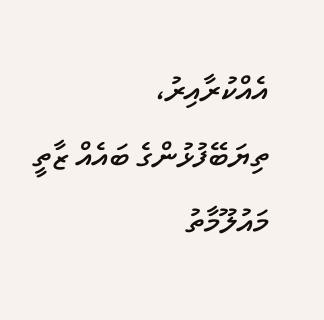އެއްކުރާއިރު، ތިޔަބޭފުޅުންގެ ބައެއް ޒާތީ މައުލޫމާތު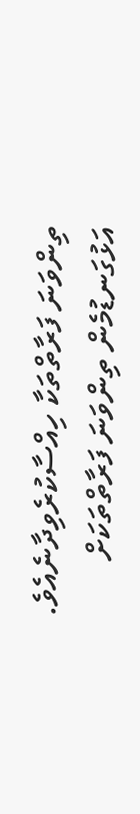ތިންވަނަ ފަރާތްތަކާ ހިއްސާކުރެވިދާނެއެވެ.
އަޅުގަނޑުމެން ތިންވަނަ ފަރާތްތަކަށް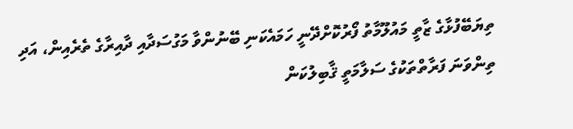ތިޔަބޭފުޅާގެ ޒާތީ މައުލޫމާތު ފޯރުކޮށްދޭނީ ހަމައެކަނި ބޭނުންވާ މަގުސަދާއި ދާއިރާގެ ތެރެއިން، އަދި ތިންވަނަ ފަރާތްތަކުގެ ސަލާމަތީ ޤާބިލުކަން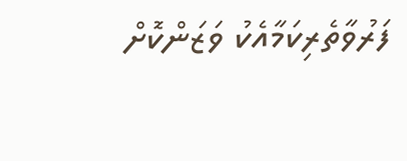ފަރުވާތެރިކަމާއެކު ވަޒަންކޮށް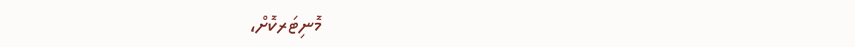މޮނިޓަރކޮށް،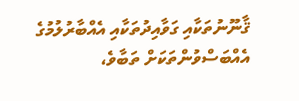ޤާނޫނުތަކާއި ގަވާއިދުތަކާއި އެއްބާރުލުމުގެ އެއްބަސްވުންތަކަށް ތަބާވެ،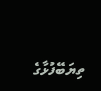ތިޔަބޭފުޅާގެ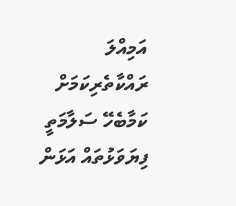އަމިއްލަ ރައްކާތެރިކަމަށް ކަމާބެހޭ ސަލާމަތީ ފިޔަވަޅުތައް އަޅަން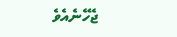ޖެހޭނެއެވެ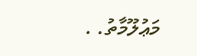މަޢުލޫމާތު. .